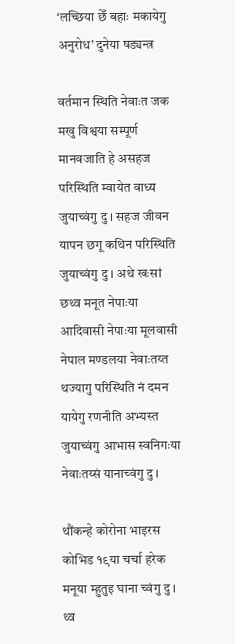‘लच्छिया छेँ बहाः मकायेगु अनुरोध’ दुनेया षड्यन्त्र

वर्तमान स्थिति नेवाःत जक मखु विश्वया सम्पूर्ण मानवजाति हे असहज परिस्थिति म्वायेत वाध्य जुयाच्वंगु दु । सहज जीवन यापन छगू कथिन परिस्थिति जुयाच्वंगु दु । अथे खःसां छथ्व मनूत नेपाःया आदिवासी नेपाःया मूलवासी नेपाल मण्डलया नेवाःतय्त थज्यागु परिस्थिति नं दमन यायेगु रणनीति अभ्यस्त जुयाच्वंगु आभास स्वनिगःया नेवाःतय्सं यानाच्वंगु दु ।

थौंकन्हे कोरोना भाइरस कोभिड १९या चर्चा हरेक मनूया म्हुतुइ घाना च्वंगु दु । थ्व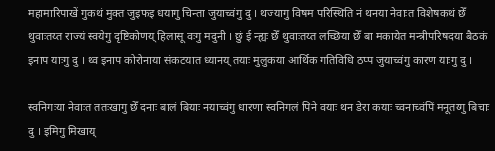महामारिपाखें गुकथं मुक्त जुइफइ धयागु चिन्ता जुयाच्वंगु दु । थज्यागु विषम परिस्थिति नं थनया नेवाःत विशेषकथं छेँ थुवाःतय्त राज्यं स्वयेगु दृष्टिकोणय् हिलासू वःगु मदुनी । छुं ई न्ह्यः छेँ थुवाःतय्त लच्छिया छेँ बा मकायेत मन्त्रीपरिषदया बैठकं इनाप याःगु दु । थ्व इनाप कोरोनाया संकटयात ध्यानय् तयाः मुलुकया आर्थिक गतिविधि ठप्प जुयाच्वंगु कारण याःगु दु ।

स्वनिगःया नेवाःत ततःखागु छेँ दनाः बालं बियाः नयाच्वंगु धारणा स्वनिगलं पिने वयाः थन डेरा कयाः च्वनाच्वंपिं मनूतय्गु बिचाः दु । इमिगु मिखाय्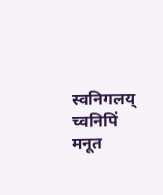स्वनिगलय् च्वनिपिं मनूत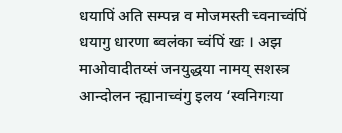धयापिं अति सम्पन्न व मोजमस्ती च्वनाच्वंपिं धयागु धारणा ब्वलंका च्वंपिं खः । अझ माओवादीतय्सं जनयुद्धया नामय् सशस्त्र आन्दोलन न्ह्यानाच्वंगु इलय ‘स्वनिगःया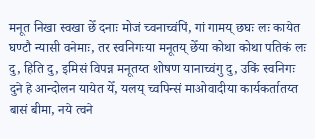मनूत निखा स्वखा छेँ दनाः मोजं च्वनाच्वंपिं, गां गामय् छघः लः कायेत घण्टौ न्यासी वनेमाः, तर स्वनिगःया मनूतय् छेँया कोथा कोथा पतिकं लः दु, हिति दु, इमिसं विपन्न मनूतय्त शोषण यानाच्वंगु दु, उकिं स्वनिगः दुने हे आन्दोलन यायेत येँ, यलय् च्वपिन्सं माओवादीया कार्यकर्तातय्त बासं बीमा, नये त्वने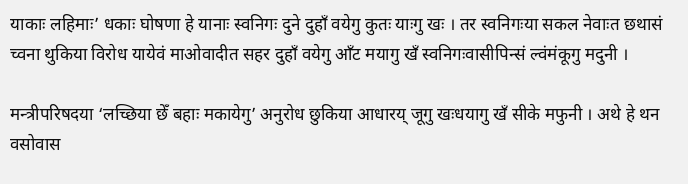याकाः लहिमाः’ धकाः घोषणा हे यानाः स्वनिगः दुने दुहाँ वयेगु कुतः याःगु खः । तर स्वनिगःया सकल नेवाःत छथासं च्वना थुकिया विरोध यायेवं माओवादीत सहर दुहाँ वयेगु आँट मयागु खँ स्वनिगःवासीपिन्सं ल्वंमंकूगु मदुनी ।

मन्त्रीपरिषदया ‘लच्छिया छेँ बहाः मकायेगु’ अनुरोध छुकिया आधारय् जूगु खःधयागु खँ सीके मफुनी । अथे हे थन वसोवास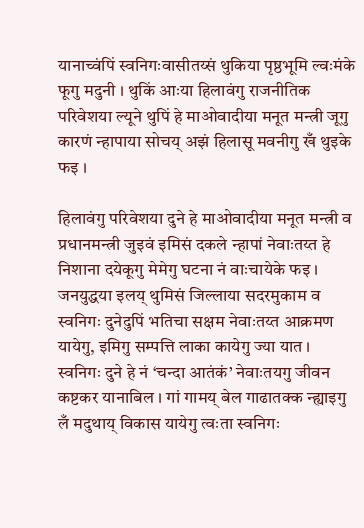यानाच्वंपिं स्वनिगःवासीतय्सं थुकिया पृष्ठभूमि ल्वःमंके फूगु मदुनी । थुकिं आःया हिलावंगु राजनीतिक परिवेशया ल्यूने थुपिं हे माओवादीया मनूत मन्त्री जूगु कारणं न्हापाया सोचय् अझं हिलासू मवनीगु खँ थुइके फइ ।

हिलावंगु परिवेशया दुने हे माओवादीया मनूत मन्त्री व प्रधानमन्त्री जुइवं इमिसं दकले न्हापां नेवाःतय्त हे निशाना दयेकूगु मेमेगु घटना नं वाःचायेके फइ । जनयुद्धया इलय् थुमिसं जिल्लाया सदरमुकाम व स्वनिगः दुनेदुपिं भतिचा सक्षम नेवाःतय्त आक्रमण यायेगु, इमिगु सम्पत्ति लाका कायेगु ज्या यात । स्वनिगः दुने हे नं ‘चन्दा आतंकं’ नेवाःतयगु जीवन कष्टकर यानाबिल । गां गामय् बेल गाढातक्क न्ह्याइगु लँ मदुथाय् विकास यायेगु त्वःता स्वनिगः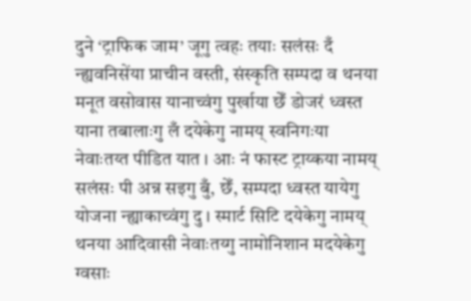दुने ‘ट्राफिक जाम’ जूगु त्वहः तयाः सलंसः दँ न्ह्यवनिसेंया प्राचीन वस्ती, संस्कृति सम्पदा व थनया मनूत वसोवास यानाच्वंगु पुर्खाया छेँ डोजरं ध्वस्त याना तबालाःगु लँ दयेकेगु नामय् स्वनिगःया नेवाःतय्त पीडित यात । आः नं फास्ट ट्राय्कया नामय् सलंसः पी अन्न सइगु बुँ, छेँ, सम्पदा ध्वस्त यायेगु योजना न्ह्याकाच्वंगु दु । स्मार्ट सिटि दयेकेगु नामय् थनया आदिवासी नेवाःतय्गु नामोनिशान मदयेकेगु ग्वसाः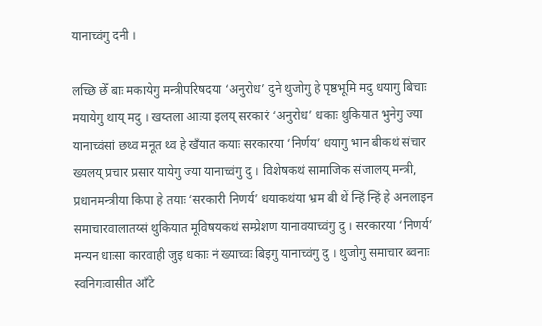यानाच्वंगु दनी ।

लच्छि छेँ बाः मकायेगु मन्त्रीपरिषदया ‘अनुरोध’ दुने थुजोगु हे पृष्ठभूमि मदु धयागु बिचाः मयायेगु थाय् मदु । खय्तला आःया इलय् सरकारं ‘अनुरोध’ धकाः थुकियात भुनेगु ज्या यानाच्वंसां छथ्व मनूत थ्व हे खँयात कयाः सरकारया ‘निर्णय’ धयागु भान बीकथं संचार ख्यलय् प्रचार प्रसार यायेगु ज्या यानाच्वंगु दु । विशेषकथं सामाजिक संजालय् मन्त्री, प्रधानमन्त्रीया किपा हे तयाः ‘सरकारी निणर्य’ धयाकथंया भ्रम बी थें न्हिं न्हिं हे अनलाइन समाचारवालातय्सं थुकियात मूविषयकथं सम्प्रेशण यानावयाच्वंगु दु । सरकारया ‘निणर्य’ मन्यन धाःसा कारवाही जुइ धकाः नं ख्याच्वः बिइगु यानाच्वंगु दु । थुजोगु समाचार ब्वनाः स्वनिगःवासीत आँटे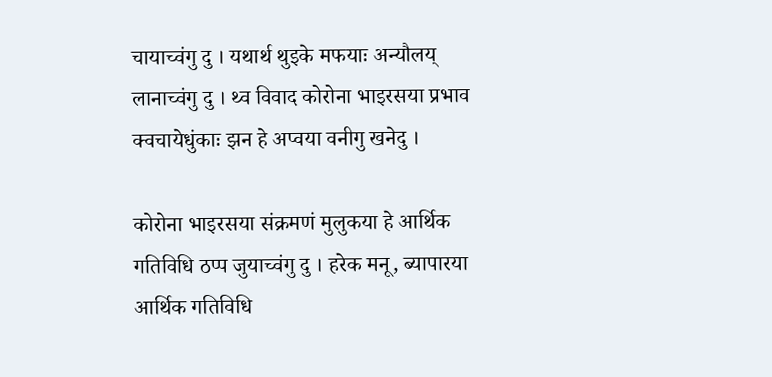चायाच्वंगु दु । यथार्थ थुइके मफयाः अन्यौलय् लानाच्वंगु दु । थ्व विवाद कोरोना भाइरसया प्रभाव क्वचायेधुंकाः झन हे अप्वया वनीगु खनेदु ।

कोरोना भाइरसया संक्रमणं मुलुकया हे आर्थिक गतिविधि ठप्प जुयाच्वंगु दु । हरेक मनू, ब्यापारया आर्थिक गतिविधि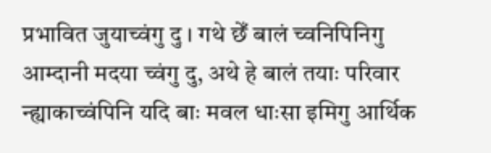प्रभावित जुयाच्वंगु दु । गथे छेँ बालं च्वनिपिनिगु आम्दानी मदया च्वंगु दु, अथे हे बालं तयाः परिवार न्ह्याकाच्वंपिनि यदि बाः मवल धाःसा इमिगु आर्थिक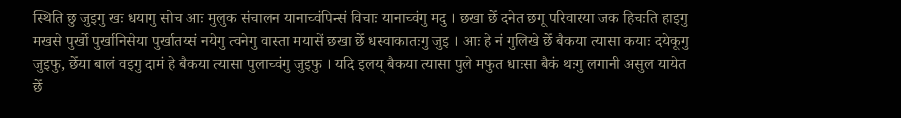स्थिति छु जुइगु खः धयागु सोच आः मुलुक संचालन यानाच्वंपिन्सं विचाः यानाच्वंगु मदु । छखा छेँ दनेत छगू परिवारया जक हिचःति हाइगु मखसे पुर्खो पुर्खानिसेया पुर्खातय्सं नयेगु त्वनेगु वास्ता मयासें छखा छेँ धस्वाकातःगु जुइ । आः हे नं गुलिखे छेँ बैकया त्यासा कयाः दयेकूगु जुइफु, छेँया बालं वइगु दामं हे बैकया त्यासा पुलाच्वंगु जुइफु । यदि इलय् बैकया त्यासा पुले मफुत धाःसा बैकं थःगु लगानी असुल यायेत छेँ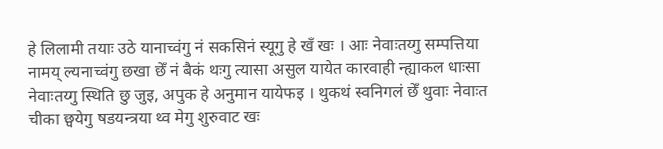हे लिलामी तयाः उठे यानाच्वंगु नं सकसिनं स्यूगु हे खँ खः । आः नेवाःतय्गु सम्पत्तिया नामय् ल्यनाच्वंगु छखा छेँ नं बैकं थःगु त्यासा असुल यायेत कारवाही न्ह्याकल धाःसा नेवाःतय्गु स्थिति छु जुइ, अपुक हे अनुमान यायेफइ । थुकथं स्वनिगलं छेँ थुवाः नेवाःत चीका छ्वयेगु षडयन्त्रया थ्व मेगु शुरुवाट खः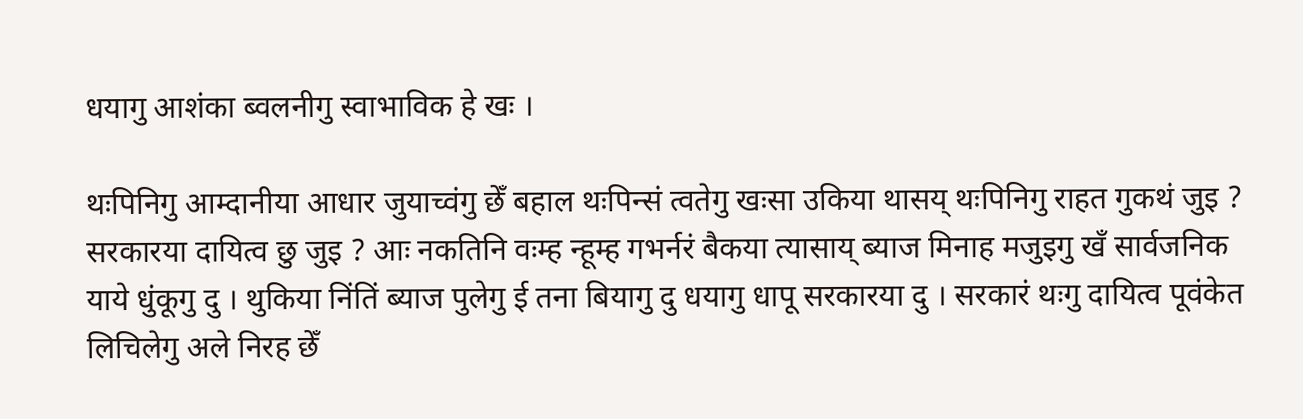धयागु आशंका ब्वलनीगु स्वाभाविक हे खः ।

थःपिनिगु आम्दानीया आधार जुयाच्वंगु छेँ बहाल थःपिन्सं त्वतेगु खःसा उकिया थासय् थःपिनिगु राहत गुकथं जुइ ? सरकारया दायित्व छु जुइ ? आः नकतिनि वःम्ह न्हूम्ह गभर्नरं बैकया त्यासाय् ब्याज मिनाह मजुइगु खँ सार्वजनिक याये धुंकूगु दु । थुकिया निंतिं ब्याज पुलेगु ई तना बियागु दु धयागु धापू सरकारया दु । सरकारं थःगु दायित्व पूवंकेत लिचिलेगु अले निरह छेँ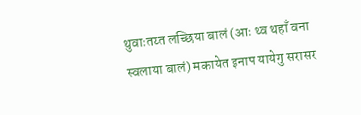थुवाःतय्त लच्छिया बालं (आः थ्व थहाँ वना स्वलाया बालं) मकायेत इनाप यायेगु सरासर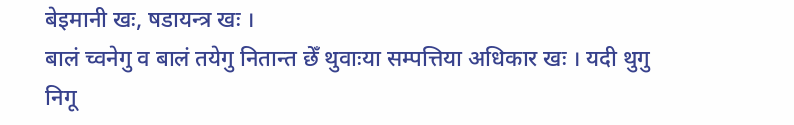बेइमानी खः, षडायन्त्र खः ।
बालं च्वनेगु व बालं तयेगु नितान्त छेँ थुवाःया सम्पत्तिया अधिकार खः । यदी थुगु निगू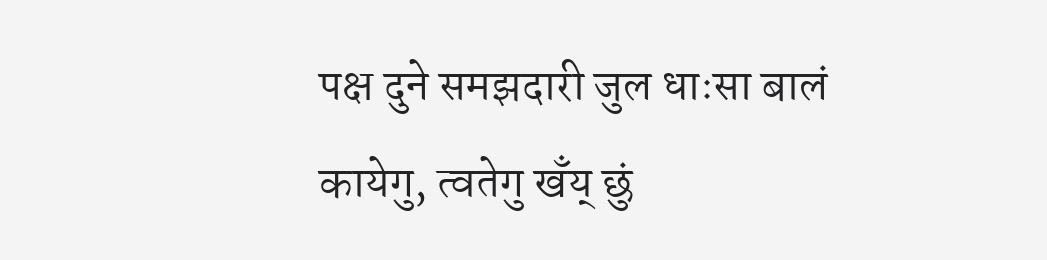पक्ष दुने समझदारी जुल धाःसा बालं कायेगु, त्वतेगु खँय् छुं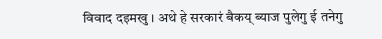विवाद दइमखु । अथे हे सरकारं बैकय् ब्याज पुलेगु ई तनेगु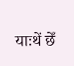याःथें छेँ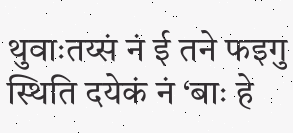थुवाःतय्सं नं ई तने फइगु स्थिति दयेकं नं ‘बाः हे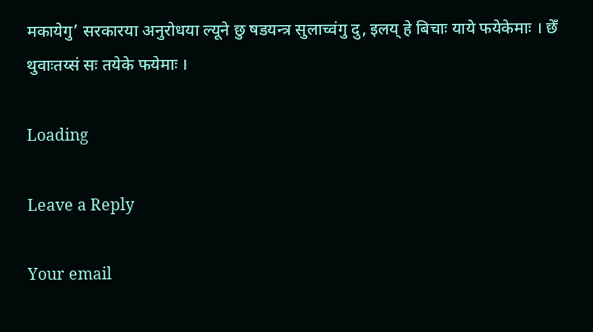मकायेगु’ सरकारया अनुरोधया ल्यूने छु षडयन्त्र सुलाच्वंगु दु, इलय् हे बिचाः याये फयेकेमाः । छेँ थुवाःतय्सं सः तयेके फयेमाः ।

Loading

Leave a Reply

Your email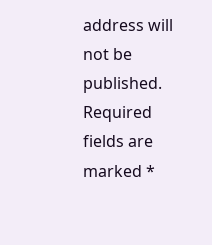address will not be published. Required fields are marked *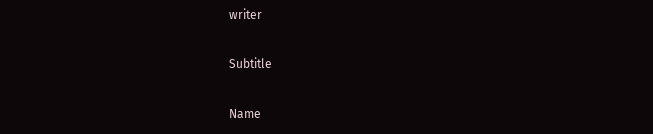writer

Subtitle

Name